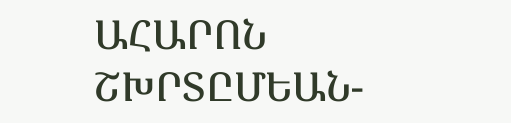ԱՀԱՐՈՆ ՇԽՐՏԸՄԵԱՆ-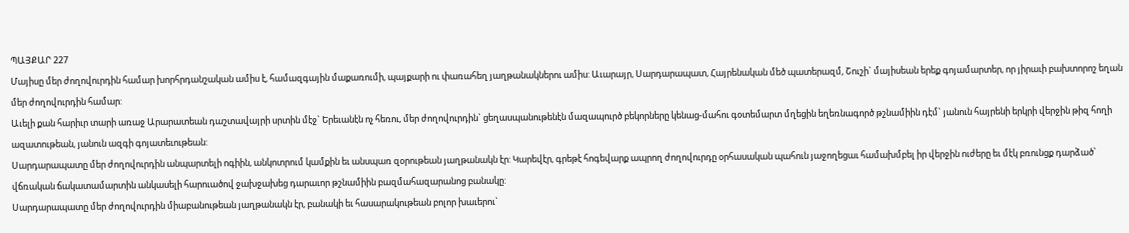ՊԱՅՔԱՐ 227
Մայիսը մեր ժողովուրդին համար խորհրդանշական ամիս է, համազգային մաքառումի, պայքարի ու փառահեղ յաղթանակներու ամիս: Աւարայր, Սարդարապատ, Հայրենական մեծ պատերազմ, Շուշի` մայիսեան երեք գոյամարտեր, որ յիրաւի բախտորոշ եղան մեր ժողովուրդին համար:
Աւելի քան հարիւր տարի առաջ Արարատեան դաշտավայրի սրտին մէջ` Երեւանէն ոչ հեռու, մեր ժողովուրդին` ցեղասպանութենէն մազապուրծ բեկորները կենաց-մահու գօտեմարտ մղեցին եղեռնագործ թշնամիին դէմ` յանուն հայրենի երկրի վերջին թիզ հողի ազատութեան, յանուն ազգի գոյատեւութեան:
Սարդարապատը մեր ժողովուրդին անպարտելի ոգիին, անկոտրում կամքին եւ անսպառ զօրութեան յաղթանակն էր: Կարեվէր, գրեթէ հոգեվարք ապրող ժողովուրդը օրհասական պահուն յաջողեցաւ համախմբել իր վերջին ուժերը եւ մէկ բռունցք դարձած՝ վճռական ճակատամարտին անկասելի հարուածով ջախջախեց դարաւոր թշնամիին բազմահազարանոց բանակը:
Սարդարապատը մեր ժողովուրդին միաբանութեան յաղթանակն էր, բանակի եւ հասարակութեան բոլոր խաւերու`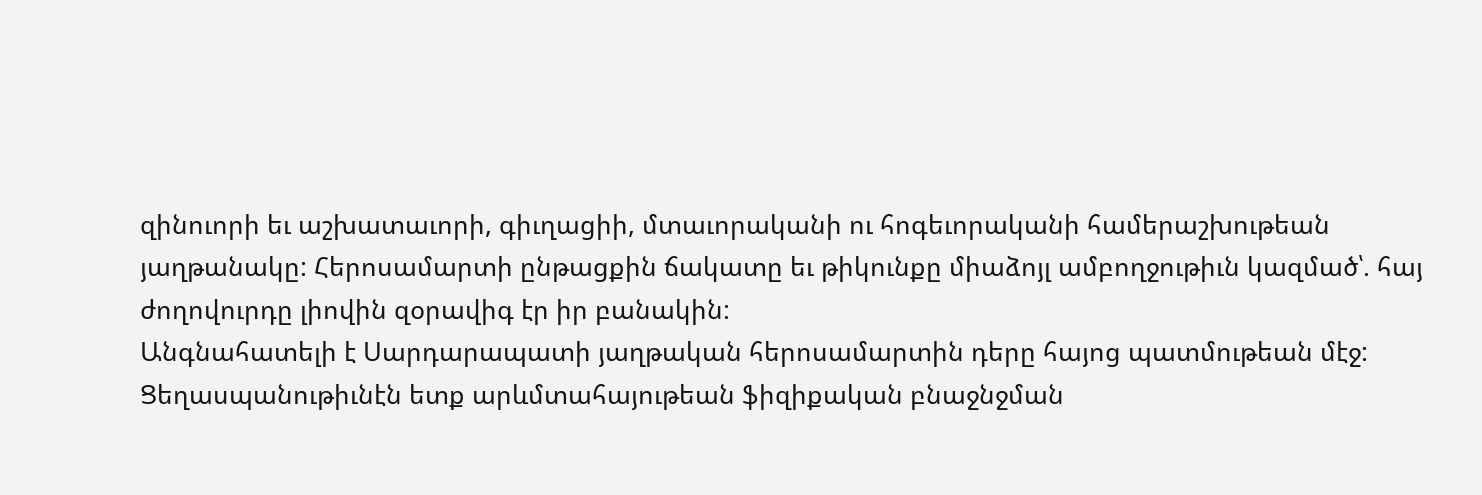զինուորի եւ աշխատաւորի, գիւղացիի, մտաւորականի ու հոգեւորականի համերաշխութեան յաղթանակը: Հերոսամարտի ընթացքին ճակատը եւ թիկունքը միաձոյլ ամբողջութիւն կազմած՝. հայ ժողովուրդը լիովին զօրավիգ էր իր բանակին:
Անգնահատելի է Սարդարապատի յաղթական հերոսամարտին դերը հայոց պատմութեան մէջ:
Ցեղասպանութիւնէն ետք արևմտահայութեան ֆիզիքական բնաջնջման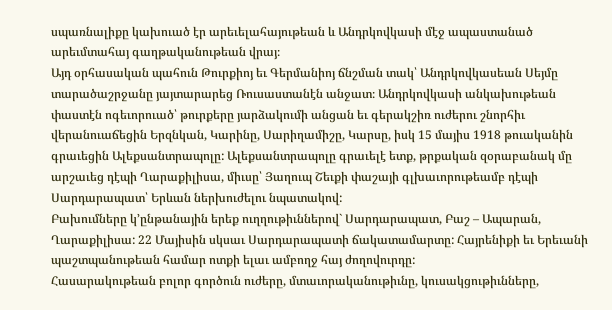սպառնալիքը կախուած էր արեւելահայութեան և Անդրկովկասի մէջ ապաստանած արեւմտահայ գաղթականութեան վրայ։
Այդ օրհասական պահուն Թուրքիոյ եւ Գերմանիոյ ճնշման տակ՝ Անդրկովկասեան Սեյմը տարածաշրջանը յայտարարեց Ռուսաստանէն անջատ։ Անդրկովկասի անկախութեան փաստէն ոգեւորուած՝ թուրքերը յարձակումի անցան եւ գերակշիռ ուժերու շնորհիւ վերանուաճեցին Երզնկան, Կարինը, Սարիղամիշը, Կարսը, իսկ 15 մայիս 1918 թուականին գրաւեցին Ալեքսանտրապոլը: Ալեքսանտրապոլը գրաւելէ ետք, թրքական զօրաբանակ մը արշաւեց դէպի Ղարաքիլիսա, միւսը՝ Յաղուպ Շեւքի փաշայի գլխաւորութեամբ դէպի Սարդարապատ՝ Երևան ներխուժելու նպատակով:
Բախումները կ’ընթանային երեք ուղղութիւններով` Սարդարապատ, Բաշ – Ապարան, Ղարաքիլիսա: 22 Մայիսին սկսաւ Սարդարապատի ճակատամարտը: Հայրենիքի եւ Երեւանի պաշտպանութեան համար ոտքի ելաւ ամբողջ հայ ժողովուրդը:
Հասարակութեան բոլոր գործուն ուժերը, մտաւորականութիւնը, կուսակցութիւնները,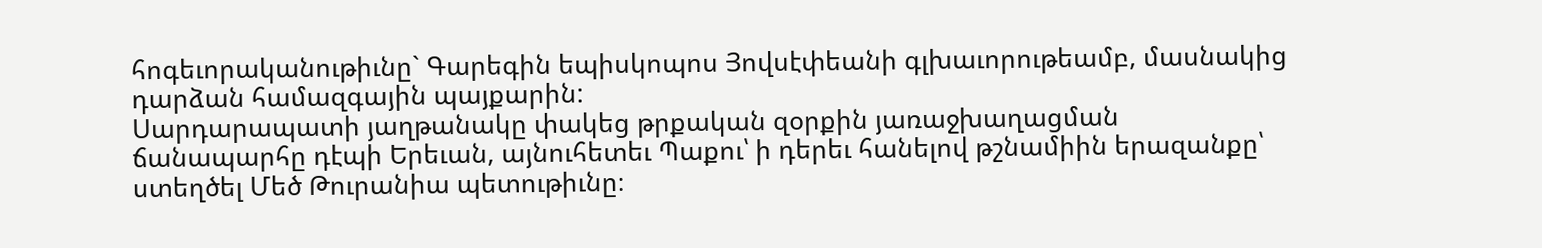հոգեւորականութիւնը` Գարեգին եպիսկոպոս Յովսէփեանի գլխաւորութեամբ, մասնակից դարձան համազգային պայքարին:
Սարդարապատի յաղթանակը փակեց թրքական զօրքին յառաջխաղացման ճանապարհը դէպի Երեւան, այնուհետեւ Պաքու՝ ի դերեւ հանելով թշնամիին երազանքը՝ ստեղծել Մեծ Թուրանիա պետութիւնը։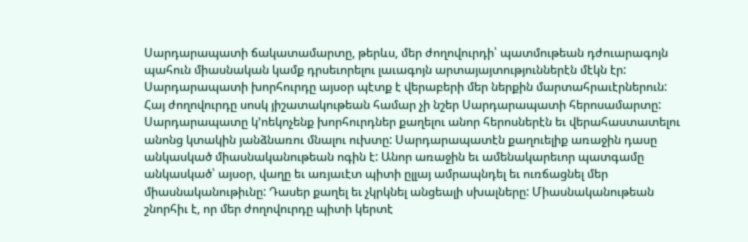Սարդարապատի ճակատամարտը, թերևս, մեր ժողովուրդի՝ պատմութեան դժուարագոյն պահուն միասնական կամք դրսեւորելու լաւագոյն արտայայտություններէն մէկն էր:
Սարդարապատի խորհուրդը այսօր պէտք է վերաբերի մեր ներքին մարտահրաւէրներուն:
Հայ ժողովուրդը սոսկ յիշատակութեան համար չի նշեր Սարդարապատի հերոսամարտը: Սարդարապատը կ’ոեկոչենք խորհուրդներ քաղելու անոր հերոսներէն եւ վերահաստատելու անոնց կտակին յանձնառու մնալու ուխտը: Սարդարապատէն քաղուելիք առաջին դասը անկասկած միասնականութեան ոգին է: Անոր առաջին եւ ամենակարեւոր պատգամը անկասկած՝ այսօր, վաղը եւ առյաւէտ պիտի ըլլայ ամրապնդել եւ ուռճացնել մեր միասնականութիւնը: Դասեր քաղել եւ չկրկնել անցեալի սխալները: Միասնականութեան շնորհիւ է, որ մեր ժողովուրդը պիտի կերտէ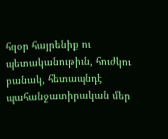հզօր հայրենիք ու պետականութիւն, հուժկու բանակ, հետապնդէ պահանջատիրական մեր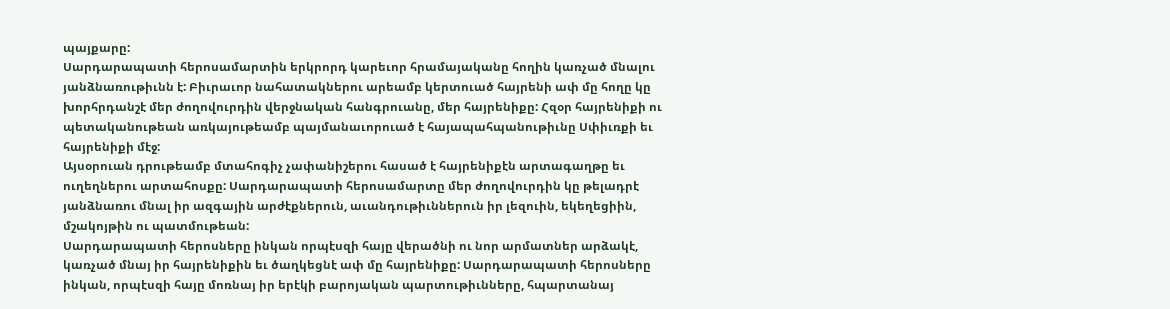պայքարը:
Սարդարապատի հերոսամարտին երկրորդ կարեւոր հրամայականը հողին կառչած մնալու յանձնառութիւնն է: Բիւրաւոր նահատակներու արեամբ կերտուած հայրենի ափ մը հողը կը խորհրդանշէ մեր ժողովուրդին վերջնական հանգրուանը, մեր հայրենիքը: Հզօր հայրենիքի ու պետականութեան առկայութեամբ պայմանաւորուած է հայապահպանութիւնը Սփիւռքի եւ հայրենիքի մէջ:
Այսօրուան դրութեամբ մտահոգիչ չափանիշերու հասած է հայրենիքէն արտագաղթը եւ ուղեղներու արտահոսքը: Սարդարապատի հերոսամարտը մեր ժողովուրդին կը թելադրէ յանձնառու մնալ իր ազգային արժէքներուն, աւանդութիւններուն իր լեզուին, եկեղեցիին, մշակոյթին ու պատմութեան:
Սարդարապատի հերոսները ինկան որպէսզի հայը վերածնի ու նոր արմատներ արձակէ, կառչած մնայ իր հայրենիքին եւ ծաղկեցնէ ափ մը հայրենիքը: Սարդարապատի հերոսները ինկան, որպէսզի հայը մոռնայ իր երէկի բարոյական պարտութիւնները, հպարտանայ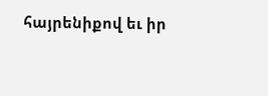հայրենիքով եւ իր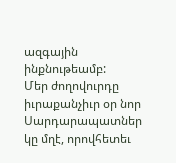ազգային ինքնութեամբ:
Մեր ժողովուրդը իւրաքանչիւր օր նոր Սարդարապատներ կը մղէ, որովհետեւ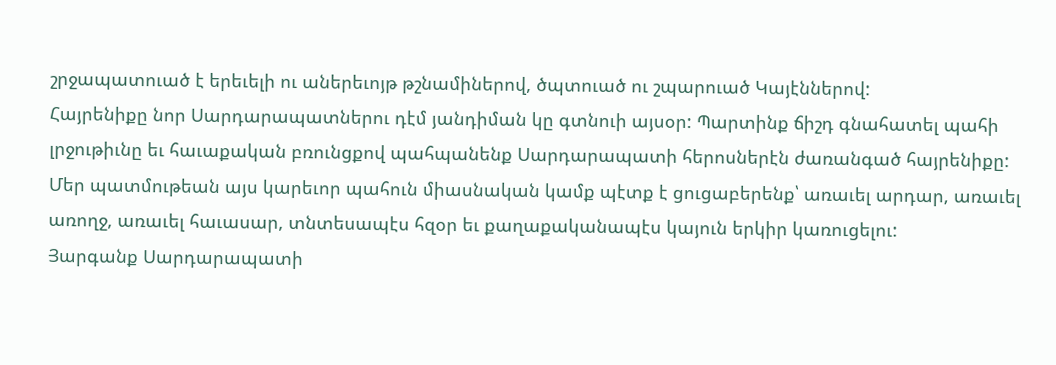շրջապատուած է երեւելի ու աներեւոյթ թշնամիներով, ծպտուած ու շպարուած Կայէններով:
Հայրենիքը նոր Սարդարապատներու դէմ յանդիման կը գտնուի այսօր: Պարտինք ճիշդ գնահատել պահի լրջութիւնը եւ հաւաքական բռունցքով պահպանենք Սարդարապատի հերոսներէն ժառանգած հայրենիքը:
Մեր պատմութեան այս կարեւոր պահուն միասնական կամք պէտք է ցուցաբերենք՝ առաւել արդար, առաւել առողջ, առաւել հաւասար, տնտեսապէս հզօր եւ քաղաքականապէս կայուն երկիր կառուցելու:
Յարգանք Սարդարապատի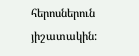հերոսներուն յիշատակին: